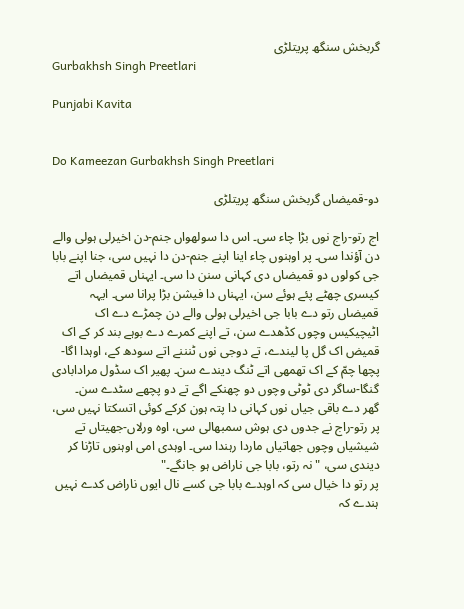گربخش سنگھ پریتلڑی
Gurbakhsh Singh Preetlari

Punjabi Kavita


Do Kameezan Gurbakhsh Singh Preetlari

دو-قمیضاں گربخش سنگھ پریتلڑی

اج رتو-راج نوں بڑا چاء سی۔ اس دا سولھواں جنم-دن اخیرلی ہولی والے دن آؤندا سی۔ پر اوہنوں چاء اینا اپنے جنم-دن دا نہیں سی، جنا اپنے بابا جی کولوں دو قمیضاں دی کہانی سنن دا سی۔ ایہناں قمیضاں اتے کیسری چھٹے پئے ہوئے سن، ایہناں دا فیشن بڑا پرانا سی۔ ایہہ قمیضاں رتو دے بابا جی اخیرلی ہولی والے دن چمڑے دے اک اٹیچیکیس وچوں کڈھدے سن، تے اپنے کمرے دے بوہے بند کر کے اک قمیض اک گل پا لیندے، تے دوجی نوں ٹنننے اتے سودھ کے، اوہدا اگا-پچھا چمّ کے اک تھمھی اتے ٹنگ دیندے سن۔ پھیر اک سڈول مرادابادی گنگا-ساگر دی ٹوٹی وچوں دو چھنکے اگے تے دو پچھے سٹدے سن۔
گھر دے باقی جیاں نوں کہانی دا پتہ ہون کرکے کوئی اتسکتا نہیں سی، پر رتو-راج نے جدوں دی ہوش سمبھالی سی، اوہ ورلاں-جھیتاں تے شیشیاں وچوں جھاتیاں ماردا رہندا سی۔ اوہدی امی اوہنوں تاڑنا کر دیندی سی، "نہ رتو، بابا جی ناراض ہو جانگے۔"
پر رتو دا خیال سی کہ اوہدے بابا جی کسے نال ایوں ناراض کدے نہیں ہندے کہ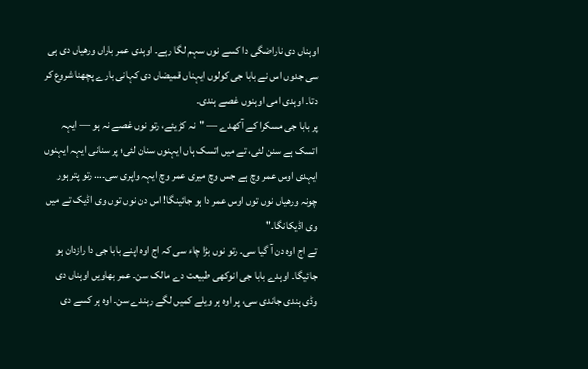اوہناں دی ناراضگی دا کسے نوں سہم لگا رہے۔ اوہدی عمر باراں ورھیاں دی ہی سی جدوں اس نے بابا جی کولوں ایہناں قمیضاں دی کہانی بارے پچھنا شروع کر دتا۔ اوہدی امی اوہنوں غصے ہندی۔
پر بابا جی مسکرا کے آکھدے — "نہ کڑیئے، رتو نوں غصے نہ ہو — ایہہ اتسک ہے سنن لئی، تے میں اتسک ہاں ایہنوں سنان لئی؛ پر سنانی ایہہ ایہنوں ایہدی اوس عمر وچ ہے جس وچ میری عمر وچ ایہہ واپری سی۔… رتو پتر ہور چونہ ورھیاں نوں توں اوس عمر دا ہو جائینگا! اس دن نوں توں وی اڈیک تے میں وی اڈیکانگا۔"
تے اج اوہ دن آ گیا سی۔ رتو نوں بڑا چاء سی کہ اج اوہ اپنے بابا جی دا رازدان ہو جائیگا۔ اوہدے بابا جی انوکھی طبیعت دے مالک سن۔ عمر بھاویں اوہناں دی وڈی ہندی جاندی سی، پر اوہ ہر ویلے کمیں لگے رہندے سن۔ اوہ ہر کسے دی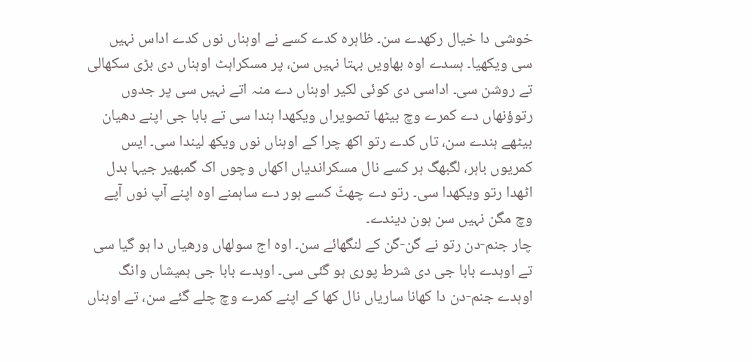خوشی دا خیال رکھدے سن۔ ظاہرہ کدے کسے نے اوہناں نوں کدے اداس نہیں سی ویکھیا۔ ہسدے اوہ بھاویں بہتا نہیں سن، پر مسکراہٹ اوہناں دی بڑی سکھالی تے روشن سی۔ اداسی دی کوئی لکیر اوہناں دے منہ اتے نہیں سی پر جدوں رتوؤنھاں دے کمرے وچ بیٹھا تصویراں ویکھدا ہندا سی تے بابا جی اپنے دھیان بیٹھے ہندے سن، تاں کدے رتو اکھ چرا کے اوہناں نوں ویکھ لیندا سی۔ ایس کمریوں باہر، لگبھگ ہر کسے نال مسکراندیاں اکھاں وچوں اک گمبھیر جیہا بدل اٹھدا رتو ویکھدا سی۔ رتو دے چھٹّ کسے ہور دے ساہمنے اوہ اپنے آپ نوں آپے وچ مگن نہیں سن ہون دیندے۔
چار جنم-دن رتو نے گن-گن کے لنگھائے سن۔ اوہ اج سولھاں ورھیاں دا ہو گیا سی تے اوہدے بابا جی دی شرط پوری ہو گئی سی۔ اوہدے بابا جی ہمیشاں وانگ اوہدے جنم-دن دا کھانا ساریاں نال کھا کے اپنے کمرے وچ چلے گئے سن، تے اوہناں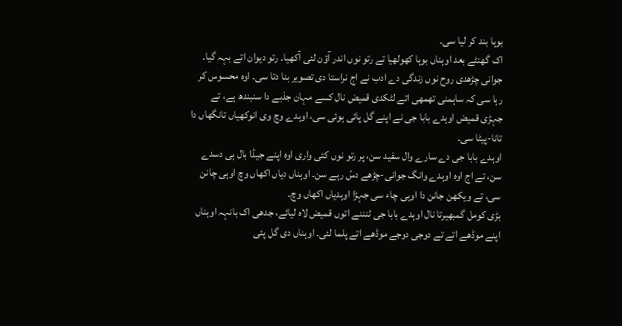بوہا بند کر لیا سی۔
اک گھنٹے بعد اوہناں بوہا کھولھیا تے رتو نوں اندر آؤن لئی آکھیا۔ رتو دیوان اتے بہہ گیا۔ جوانی چڑھدی روح نوں زندگی دے ادب نے اج نراستا دی تصویر بنا دتا سی۔ اوہ محسوس کر رہا سی کہ ساہمنی تھمھی اتے لٹکدی قمیض نال کسے مہان جذبے دا سنبندھ ہے، تے جہڑی قمیض اوہدے بابا جی نے اپنے گل پائی ہوئی سی، اوہدے وچ وی انوکھیاں تانگھاں دا تانا-پیٹا سی۔
اوہدے بابا جی دے سارے وال سفید سن، پر رتو نوں کئی واری اوہ اپنے جیڈا بال ہی دسدے سن، تے اج اوہ اوہدے وانگ جوانی-چڑھے دسّ رہے سن۔ اوہناں دیاں اکھاں وچ اوہی چانن سی، تے ویکھن جانن دا اوہی چاء سی جہڑا اوہدیاں اکھاں وچ۔
بڑی کومل گمبھیرتا نال اوہدے بابا جی ٹنننے اتوں قمیض لاہ لیائے، جدھی اک بانہہ اوہناں اپنے موڈھے اتے تے دوجی دوجے موڈھے اتے پلما لئی۔ اوہناں دی گل پئی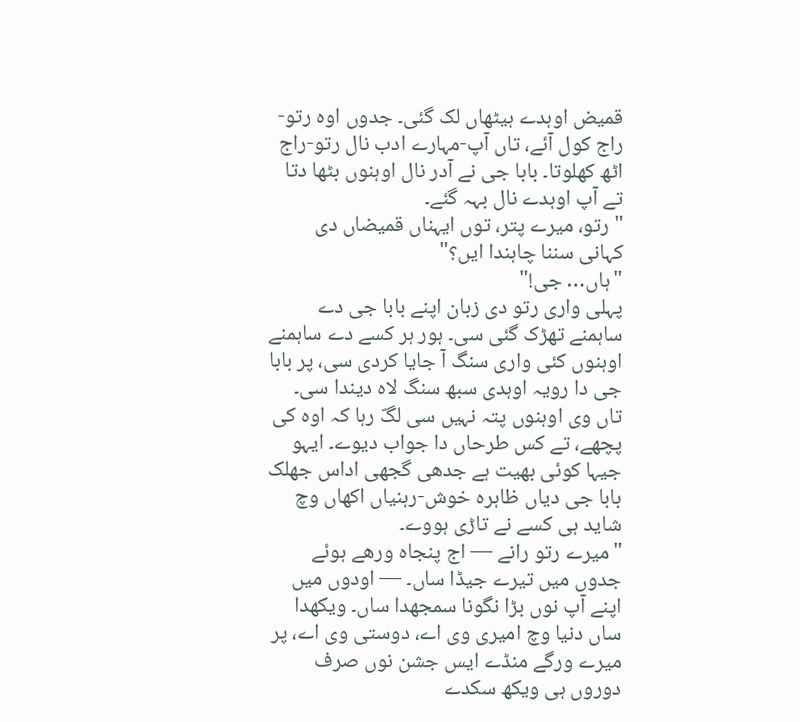قمیض اوہدے ہیٹھاں لک گئی۔ جدوں اوہ رتو-راج کول آئے، تاں آپ-مہارے ادب نال رتو-راج اٹھ کھلوتا۔ بابا جی نے آدر نال اوہنوں بٹھا دتا تے آپ اوہدے نال بہہ گئے۔
"رتو، میرے پتر، توں ایہناں قمیضاں دی کہانی سننا چاہندا ایں؟"
"ہاں… جی!"
پہلی واری رتو دی زبان اپنے بابا جی دے ساہمنے تھڑک گئی سی۔ ہور ہر کسے دے ساہمنے اوہنوں کئی واری سنگ آ جایا کردی سی، پر بابا جی دا رویہ اوہدی سبھ سنگ لاہ دیندا سی۔ تاں وی اوہنوں پتہ نہیں سی لگّ رہا کہ اوہ کی پچھے، تے کس طرحاں دا جواب دیوے۔ ایہو جیہا کوئی بھیت ہے جدھی گجھی اداس جھلک بابا جی دیاں ظاہرہ خوش-رہنیاں اکھاں وچ شاید ہی کسے نے تاڑی ہووے۔
"میرے رتو رانے — اج پنجاہ ورھے ہوئے جدوں میں تیرے جیڈا ساں۔ — اودوں میں اپنے آپ نوں بڑا نگونا سمجھدا ساں۔ ویکھدا ساں دنیا وچ امیری وی اے، دوستی وی اے، پر میرے ورگے منڈے ایس جشن نوں صرف دوروں ہی ویکھ سکدے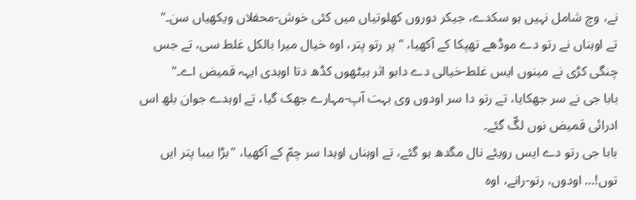نے، وچ شامل نہیں ہو سکدے، جیکر دوروں کھلوتیاں میں کئی خوش-محفلاں ویکھیاں سن۔"
تے اوہناں نے رتو دے موڈھے تھپکا کے آکھیا، "پر رتو پتر، اوہ خیال میرا بالکل غلط سی، تے جس چنگی کڑی نے مینوں ایس غلط-خیالی دے دابو اثر ہیٹھوں کڈھ دتا اوہدی ایہہ قمیض اے۔"
بابا جی نے سر جھکایا، تے رتو دا سر اودوں وی بہت آپ-مہارے جھک گیا، تے اوہدے جوان بلھ اس ادرائی قمیض نوں لگّ گئے۔
بابا جی رتو دے ایس رویئے نال مگدھ ہو گئے، تے اوہناں اوہدا سر چمّ کے آکھیا، "بڑا بیبا پتر ایں توں!… اودوں، رتو-رانے، اوہ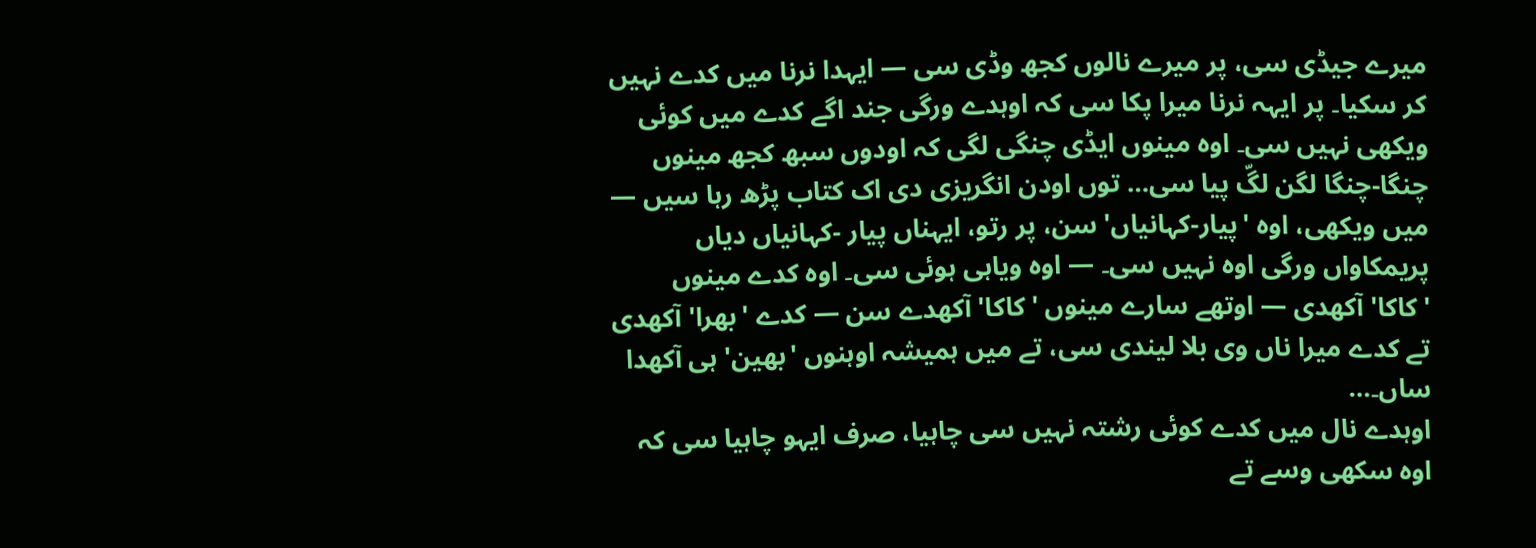میرے جیڈی سی، پر میرے نالوں کجھ وڈی سی — ایہدا نرنا میں کدے نہیں کر سکیا۔ پر ایہہ نرنا میرا پکا سی کہ اوہدے ورگی جند اگے کدے میں کوئی ویکھی نہیں سی۔ اوہ مینوں ایڈی چنگی لگی کہ اودوں سبھ کجھ مینوں چنگا-چنگا لگن لگّ پیا سی… توں اودن انگریزی دی اک کتاب پڑھ رہا سیں — میں ویکھی، اوہ 'پیار-کہانیاں' سن، پر رتو، ایہناں پیار -کہانیاں دیاں پریمکاواں ورگی اوہ نہیں سی۔ — اوہ ویاہی ہوئی سی۔ اوہ کدے مینوں 'کاکا' آکھدی — اوتھے سارے مینوں 'کاکا' آکھدے سن — کدے 'بھرا' آکھدی تے کدے میرا ناں وی بلا لیندی سی، تے میں ہمیشہ اوہنوں 'بھین' ہی آکھدا ساں۔…
اوہدے نال میں کدے کوئی رشتہ نہیں سی چاہیا، صرف ایہو چاہیا سی کہ اوہ سکھی وسے تے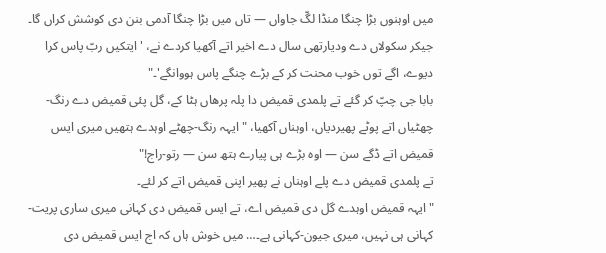میں اوہنوں بڑا چنگا منڈا لگّ جاواں — تاں میں بڑا چنگا آدمی بنن دی کوشش کراں گا۔ جیکر سکولاں دے ودیارتھی سال دے اخیر اتے آکھیا کردے نے، 'ایتکیں ربّ پاس کرا دیوے، اگے توں خوب محنت کر کے بڑے چنگے پاس ہووانگے'۔"
بابا جی چپّ کر گئے تے پلمدی قمیض دا پلہ پرھاں ہٹا کے، گل پئی قمیض دے رنگ-چھٹیاں اتے پوٹے پھیردیاں، اوہناں آکھیا، "ایہہ رنگ-چھٹے اوہدے ہتھیں میری ایس قمیض اتے ڈگے سن — اوہ بڑے ہی پیارے ہتھ سن — رتو-راج!"
تے پلمدی قمیض دے پلے اوہناں نے پھیر اپنی قمیض اتے کر لئے۔
"ایہہ قمیض اوہدے گل دی قمیض اے، تے ایس قمیض دی کہانی میری ساری پریت-کہانی ہی نہیں، میری جیون-کہانی ہے۔… میں خوش ہاں کہ اج ایس قمیض دی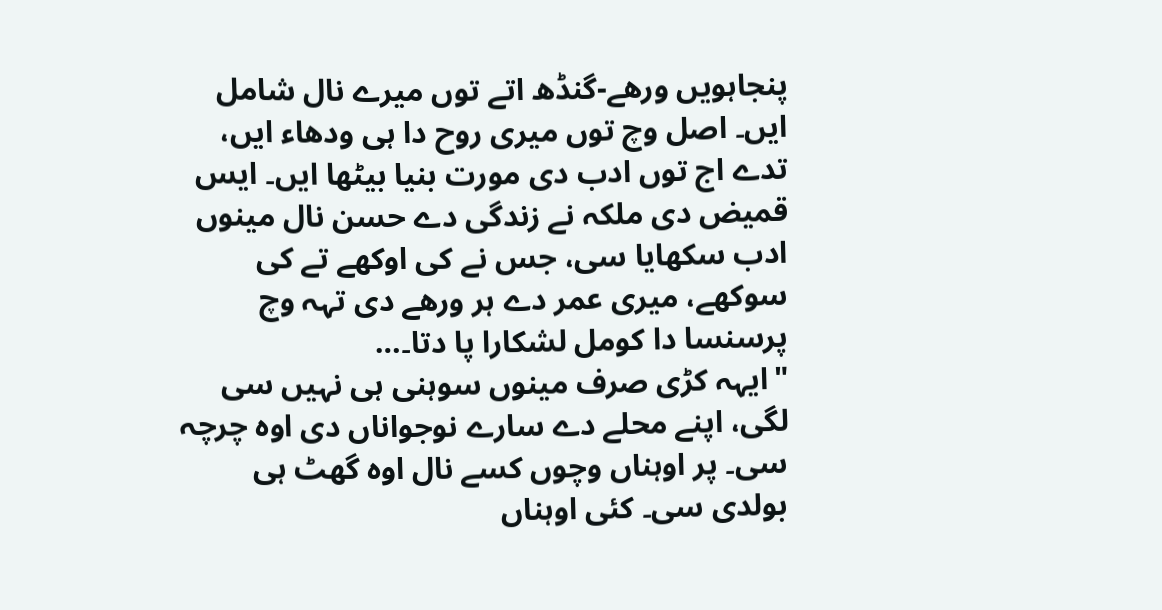پنجاہویں ورھے-گنڈھ اتے توں میرے نال شامل ایں۔ اصل وچ توں میری روح دا ہی ودھاء ایں، تدے اج توں ادب دی مورت بنیا بیٹھا ایں۔ ایس قمیض دی ملکہ نے زندگی دے حسن نال مینوں ادب سکھایا سی، جس نے کی اوکھے تے کی سوکھے، میری عمر دے ہر ورھے دی تہہ وچ پرسنسا دا کومل لشکارا پا دتا۔…
"ایہہ کڑی صرف مینوں سوہنی ہی نہیں سی لگی، اپنے محلے دے سارے نوجواناں دی اوہ چرچہ سی۔ پر اوہناں وچوں کسے نال اوہ گھٹ ہی بولدی سی۔ کئی اوہناں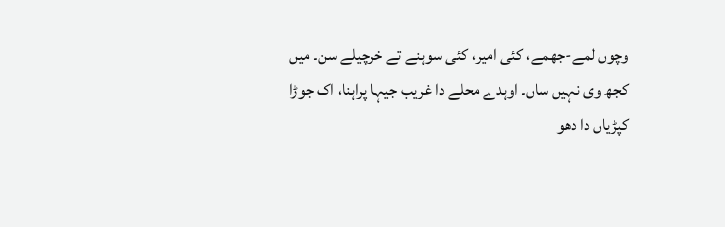وچوں لمے-جھمے، کئی امیر، کئی سوہنے تے خرچیلے سن۔ میں کجھ وی نہیں ساں۔ اوہدے محلے دا غریب جیہا پراہنا، اک جوڑا کپڑیاں دا دھو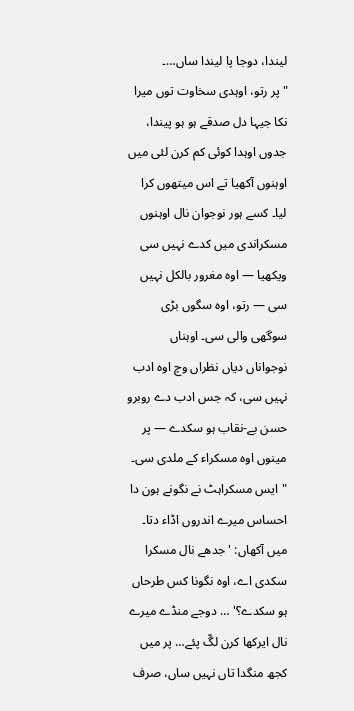لیندا، دوجا پا لیندا ساں…۔
"پر رتو، اوہدی سخاوت توں میرا نکا جیہا دل صدقے ہو ہو پیندا، جدوں اوہدا کوئی کم کرن لئی میں اوہنوں آکھیا تے اس میتھوں کرا لیا۔ کسے ہور نوجوان نال اوہنوں مسکراندی میں کدے نہیں سی ویکھیا — اوہ مغرور بالکل نہیں سی — رتو، اوہ سگوں بڑی سوگھی والی سی۔ اوہناں نوجواناں دیاں نظراں وچ اوہ ادب نہیں سی، کہ جس ادب دے روبرو حسن بے-نقاب ہو سکدے — پر مینوں اوہ مسکراء کے ملدی سی۔
"ایس مسکراہٹ نے نگونے ہون دا احساس میرے اندروں اڈاء دتا۔ میں آکھاں: 'جدھے نال مسکرا سکدی اے، اوہ نگونا کس طرحاں ہو سکدے؟' … دوجے منڈے میرے نال ایرکھا کرن لگّ پئے… پر میں کجھ منگدا تاں نہیں ساں، صرف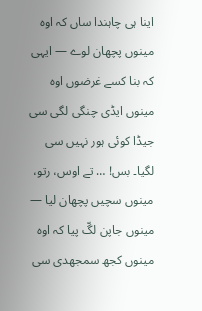اینا ہی چاہندا ساں کہ اوہ مینوں پچھان لوے — ایہی کہ بنا کسے غرضوں اوہ مینوں ایڈی چنگی لگی سی جیڈا کوئی ہور نہیں سی لگیا۔ بس! … تے اوس، رتو، مینوں سچیں پچھان لیا — مینوں جاپن لگّ پیا کہ اوہ مینوں کجھ سمجھدی سی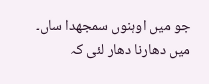جو میں اوہنوں سمجھدا ساں۔ میں دھارنا دھار لئی کہ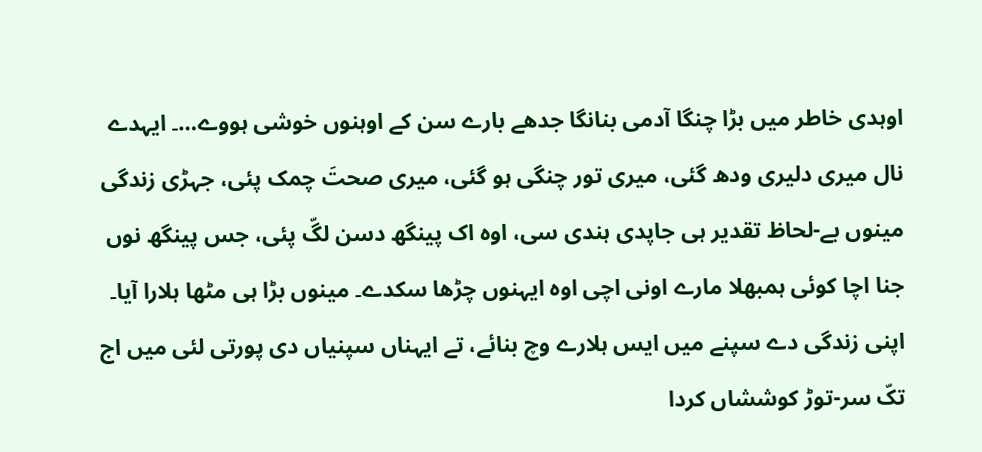اوہدی خاطر میں بڑا چنگا آدمی بنانگا جدھے بارے سن کے اوہنوں خوشی ہووے…۔ ایہدے نال میری دلیری ودھ گئی، میری تور چنگی ہو گئی، میری صحتَ چمک پئی، جہڑی زندگی مینوں بے-لحاظ تقدیر ہی جاپدی ہندی سی، اوہ اک پینگھ دسن لگّ پئی، جس پینگھ نوں جنا اچا کوئی ہمبھلا مارے اونی اچی اوہ ایہنوں چڑھا سکدے۔ مینوں بڑا ہی مٹھا ہلارا آیا۔ اپنی زندگی دے سپنے میں ایس ہلارے وچ بنائے، تے ایہناں سپنیاں دی پورتی لئی میں اج تکّ سر-توڑ کوششاں کردا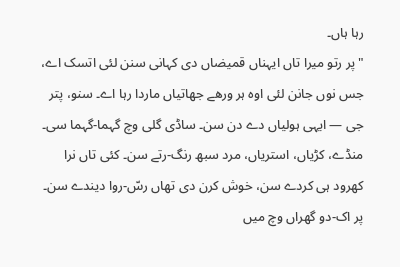رہا ہاں۔
"پر رتو میرا تاں ایہناں قمیضاں دی کہانی سنن لئی اتسک اے، جس نوں جانن لئی اوہ ہر ورھے جھاتیاں ماردا رہا اے۔ سنو، پتر جی — ایہی ہولیاں دے دن سن۔ ساڈی گلی وچ گہما-گہما سی۔ منڈے، کڑیاں، استریاں، مرد سبھ رنگ-رتے سن۔ کئی تاں نرا کھرود ہی کردے سن، خوش کرن دی تھاں رسّ-روا دیندے سن۔ پر اک-دو گھراں وچ میں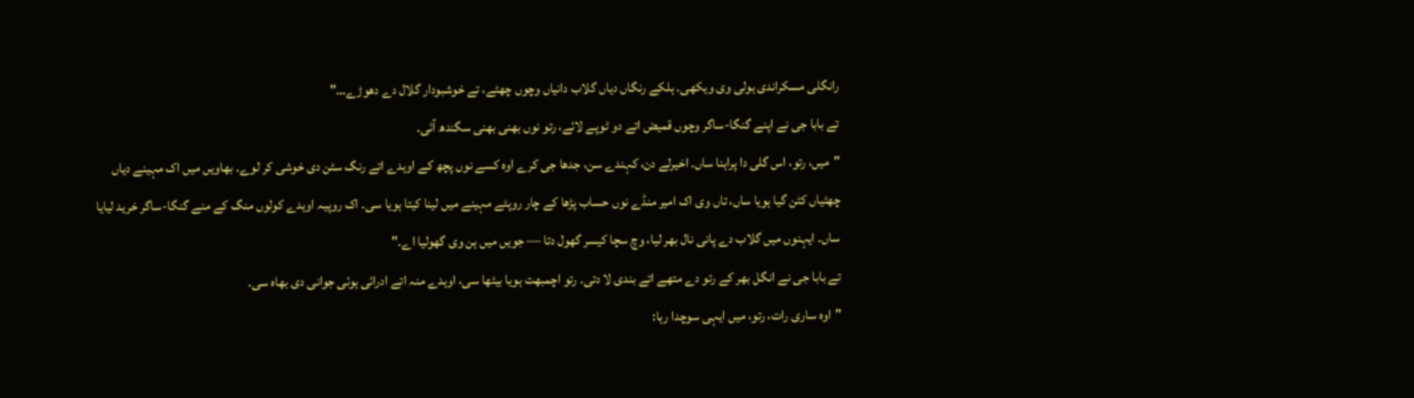رانگلی مسکراندی ہولی وی ویکھی۔ ہلکے رنگاں دیاں گلاب دانیاں وچوں چھٹے، تے خوشبودار گلال دے دھوڑے…"
تے بابا جی نے اپنے گنگا-ساگر وچوں قمیض اتے دو ٹوپے لائے، رتو نوں بھنی بھنی سگندھ آئی۔
"میں، رتو، اس گلی دا پراہنا ساں۔ اخیرلے دن، کہندے سن، جدھا جی کرے اوہ کسے نوں پچھ کے اوہدے اتے رنگ سٹن دی خوشی کر لوے۔ بھاویں میں اک مہینے دیاں چھٹیاں کٹن گیا ہویا ساں، تاں وی اک امیر منڈے نوں حساب پڑھا کے چار روپئے مہینے میں لینا کیتا ہویا سی۔ اک روپیہ اوہدے کولوں منگ کے منے گنگا-ساگر خرید لیایا ساں۔ ایہنوں میں گلاب دے پانی نال بھر لیا، وچ سچا کیسر گھول دتا — جویں میں ہن وی گھولیا اے۔"
تے بابا جی نے انگل بھر کے رتو دے متھے اتے بندی لا دتی۔ رتو اچمبھت ہویا بیٹھا سی، اوہدے منہ اتے ادرائی ہوئی جوانی دی بھاہ سی۔
"اوہ ساری رات، رتو، میں ایہی سوچدا رہا: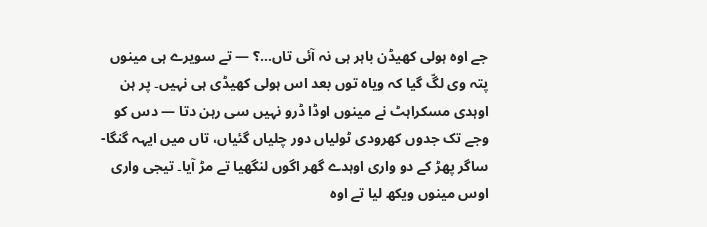جے اوہ ہولی کھیڈن باہر ہی نہ آئی تاں…؟ — تے سویرے ہی مینوں پتہ وی لگّ گیا کہ ویاہ توں بعد اس ہولی کھیڈی ہی نہیں۔ پر ہن اوہدی مسکراہٹ نے مینوں اوڈا ڈرو نہیں سی رہن دتا — دس کو وجے تک جدوں کھرودی ٹولیاں دور چلیاں گئیاں، تاں میں ایہہ گنگا-ساگر پھڑ کے دو واری اوہدے گھر اگوں لنگھیا تے مڑ آیا۔ تیجی واری اوس مینوں ویکھ لیا تے اوہ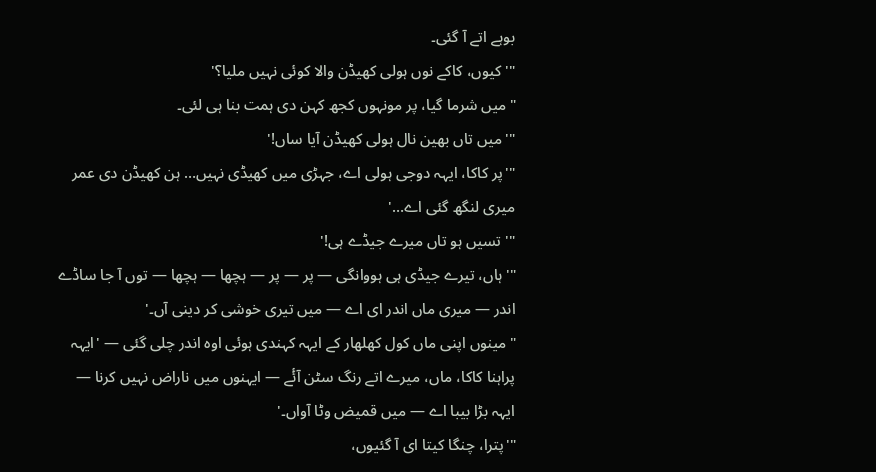بوہے اتے آ گئی۔
"'کیوں، کاکے نوں ہولی کھیڈن والا کوئی نہیں ملیا؟'
"میں شرما گیا، پر مونہوں کجھ کہن دی ہمت بنا ہی لئی۔
"'میں تاں بھین نال ہولی کھیڈن آیا ساں!'
"'پر کاکا، ایہہ دوجی ہولی اے، جہڑی میں کھیڈی نہیں… ہن کھیڈن دی عمر میری لنگھ گئی اے…'
"'تسیں ہو تاں میرے جیڈے ہی!'
"'ہاں، تیرے جیڈی ہی ہووانگی — پر — پر — ہچھا — ہچھا — توں آ جا ساڈے اندر — میری ماں اندر ای اے — میں تیری خوشی کر دینی آں۔'
"مینوں اپنی ماں کول کھلھار کے ایہہ کہندی ہوئی اوہ اندر چلی گئی — 'ایہہ پراہنا کاکا، ماں، میرے اتے رنگ سٹن آئٔے — ایہنوں میں ناراض نہیں کرنا — ایہہ بڑا بیبا اے — میں قمیض وٹا آواں۔'
"'پترا، چنگا کیتا ای آ گئیوں،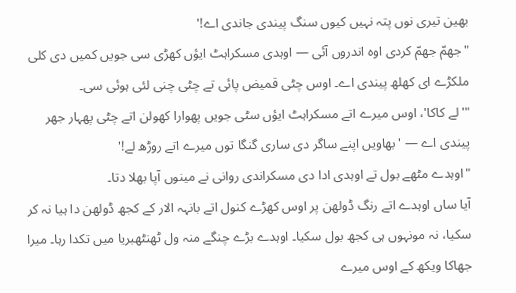بھین تیری نوں پتہ نہیں کیوں سنگ پیندی جاندی اے!'
"جھمّ جھمّ کردی اوہ اندروں آئی — اوہدی مسکراہٹ ایؤں کھڑی سی جویں کمیں دی کلی ملکڑے ای کھلھ پیندی اے۔ اوس چٹی قمیض پائی تے چٹی چنی لئی ہوئی سی۔
"'لے کاکا'، اوس میرے اتے مسکراہٹ ایؤں سٹی جویں پھوارا کھولن اتے چٹی پھہار جھر پیندی اے — 'بھاویں اپنے ساگر دی ساری گنگا توں میرے اتے روڑھ لے!'
"اوہدے مٹھے بول تے اوہدی ادا دی مسکراندی روانی نے مینوں آپا بھلا دتا۔
آیا ساں اوہدے اتے رنگ ڈولھن پر اوس کھڑے کنول اتے بانہہ الار کے کجھ ڈولھن دا ہیا نہ کر سکیا، نہ مونہوں ہی کجھ بول سکیا۔ اوہدے بڑے چنگے منہ ول ٹھنٹھبریا میں تکدا رہا۔ میرا جھاکا ویکھ کے اوس میرے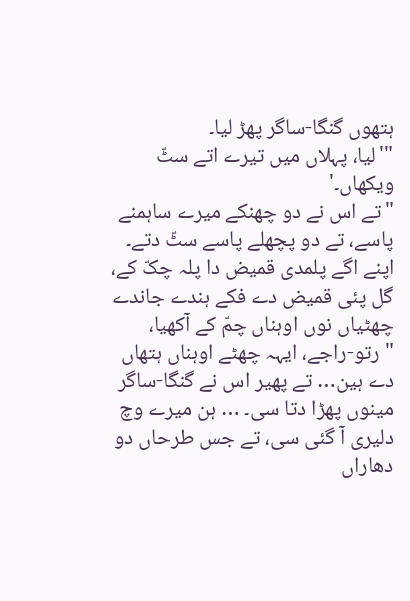ہتھوں گنگا-ساگر پھڑ لیا۔
"'لیا، پہلاں میں تیرے اتے سٹّ ویکھاں۔'
"تے اس نے دو چھنکے میرے ساہمنے پاسے، تے دو پچھلے پاسے سٹّ دتے۔
اپنے اگے پلمدی قمیض دا پلہ چکّ کے، گل پئی قمیض دے فکے ہندے جاندے چھٹیاں نوں اوہناں چمّ کے آکھیا، "رتو-راجے، ایہہ چھٹے اوہناں ہتھاں دے ہین… تے پھیر اس نے گنگا-ساگر مینوں پھڑا دتا سی۔ … ہن میرے وچ دلیری آ گئی سی، تے جس طرحاں دو دھاراں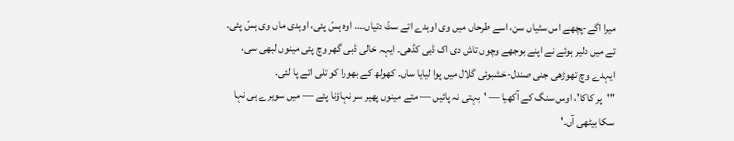میرا اگے-پچھے اس سٹیاں سن، اسے طرحاں میں وی اوہدے اتے سٹّ دتیاں۔… اوہ ہسّ پئی، اوہدی ماں وی ہسّ پئی۔ تے میں دلیر ہوئے نے اپنے بوجھے وچوں تاش دی اک ڈبی کڈھی۔ ایہہ خالی ڈبی گھر وچ پئی مینوں لبھی سی، ایہدے وچ تھوڑھی جنی صندل-خشبوئی گلال میں پوا لیایا ساں۔ کھولھ کے بھورا کو تلی اتے پا لئی۔
"'پر کاکا'، اوس سنگ کے آکھیا — 'بہتی نہ پائیں — متے مینوں پھیر سر نہاؤنا پئے — میں سویرے ہی نہا سکا بیٹھی آں۔'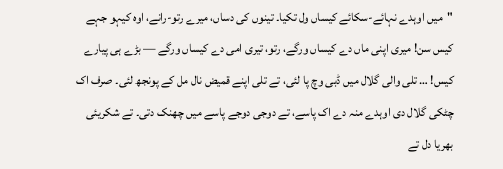"میں اوہدے نہائے-سکائے کیساں ول تکیا۔ تینوں کی دساں، میرے رتو-رانے، اوہ کیہو جہے کیس سن! میری اپنی ماں دے کیساں ورگے، رتو، تیری امی دے کیساں ورگے — بڑے ہی پیارے کیس! … تلی والی گلال میں ڈبی وچ پا لئی، تے تلی اپنے قمیض نال مل کے پونجھ لئی۔ صرف اک چٹکی گلال دی اوہدے منہ دے اک پاسے، تے دوجی دوجے پاسے میں چھنک دتی۔ تے شکریئی بھریا دل تے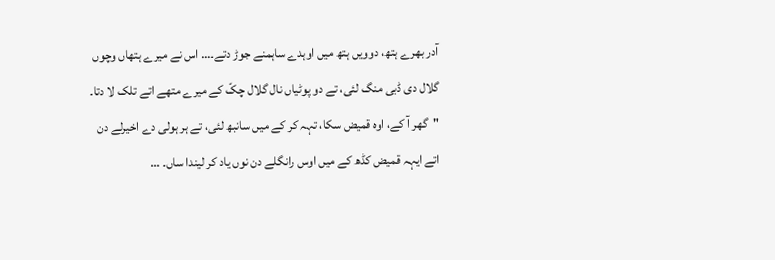آدر بھرے ہتھ، دوویں ہتھ میں اوہدے ساہمنے جوڑ دتے۔… اس نے میرے ہتھاں وچوں گلال دی ڈبی منگ لئی، تے دو پوٹیاں نال گلال چکّ کے میرے متھے اتے تلک لا دتا۔
"گھر آ کے، اوہ قمیض سکا، تہہ کر کے میں سانبھ لئی، تے ہر ہولی دے اخیرلے دن اتے ایہہ قمیض کڈھ کے میں اوس رانگلے دن نوں یاد کر لیندا ساں۔ …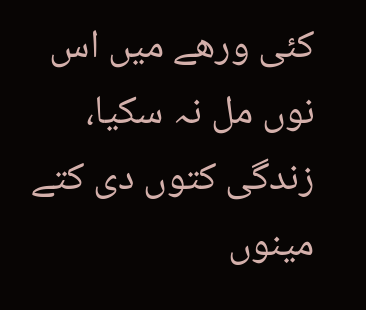کئی ورھے میں اس نوں مل نہ سکیا، زندگی کتوں دی کتے مینوں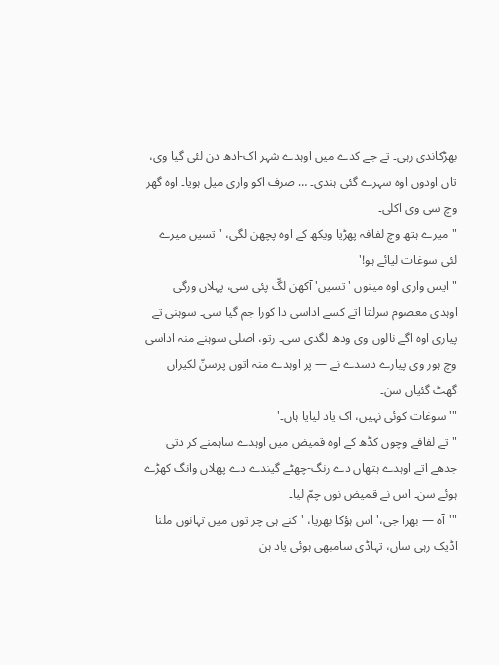بھڑکاندی رہی۔ تے جے کدے میں اوہدے شہر اک-ادھ دن لئی گیا وی، تاں اودوں اوہ سہرے گئی ہندی۔ … صرف اکو واری میل ہویا۔ اوہ گھر وچ سی وی اکلی۔
"میرے ہتھ وچ لفافہ پھڑیا ویکھ کے اوہ پچھن لگی، 'تسیں میرے لئی سوغات لیائے ہو!'
"ایس واری اوہ مینوں 'تسیں' آکھن لگّ پئی سی، پہلاں ورگی اوہدی معصوم سرلتا اتے کسے اداسی دا کورا جم گیا سی۔ سوہنی تے پیاری اوہ اگے نالوں وی ودھ لگدی سی۔ رتو، اصلی سوہنے منہ اداسی وچ ہور وی پیارے دسدے نے — پر اوہدے منہ اتوں پرسنّ لکیراں گھٹ گئیاں سن۔
"'سوغات کوئی نہیں، اک یاد لیایا ہاں۔'
"تے لفافے وچوں کڈھ کے اوہ قمیض میں اوہدے ساہمنے کر دتی جدھے اتے اوہدے ہتھاں دے رنگ-چھٹے گیندے دے پھلاں وانگ کھڑے ہوئے سن۔ اس نے قمیض نوں چمّ لیا۔
"'آہ — بھرا جی،' اس ہؤکا بھریا، 'کنے ہی چر توں میں تہانوں ملنا اڈیک رہی ساں، تہاڈی سامبھی ہوئی یاد ہن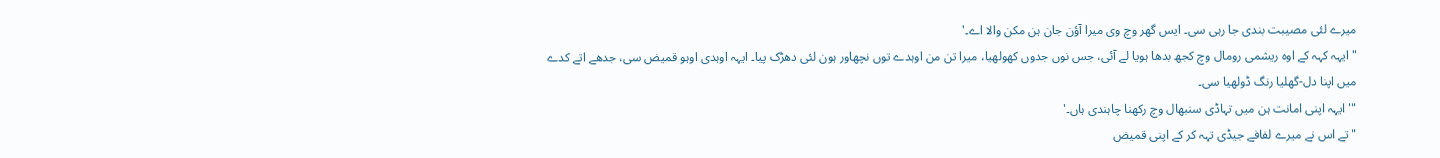میرے لئی مصیبت بندی جا رہی سی۔ ایس گھر وچ وی میرا آؤن جان ہن مکن والا اے۔'
"ایہہ کہہ کے اوہ ریشمی رومال وچ کجھ بدھا ہویا لے آئی، جس نوں جدوں کھولھیا، میرا تن من اوہدے توں نچھاور ہون لئی دھڑک پیا۔ ایہہ اوہدی اوہو قمیض سی، جدھے اتے کدے میں اپنا دل-گھلیا رنگ ڈولھیا سی۔
"'ایہہ اپنی امانت ہن میں تہاڈی سنبھال وچ رکھنا چاہندی ہاں۔'
"تے اس نے میرے لفافے جیڈی تہہ کر کے اپنی قمیض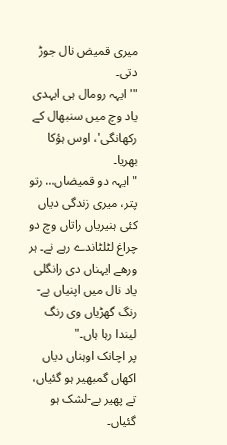میری قمیض نال جوڑ دتی۔
"'ایہہ رومال ہی ایہدی یاد وچ میں سنبھال کے رکھانگی'، اوس ہؤکا بھریا۔
"ایہہ دو قمیضاں… رتو پتر، میری زندگی دیاں کئی ہنیریاں راتاں وچ دو چراغ لٹلٹاندے رہے نے۔ ہر ورھے ایہناں دی رانگلی یاد نال میں اپنیاں بے-رنگ گھڑیاں وی رنگ لیندا رہا ہاں۔"
پر اچانک اوہناں دیاں اکھاں گمبھیر ہو گئیاں، تے پھیر بے-لشک ہو گئیاں۔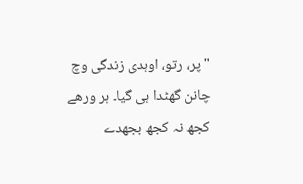"پر، رتو، اوہدی زندگی وچ چانن گھٹدا ہی گیا۔ ہر ورھے کجھ نہ کجھ بجھدے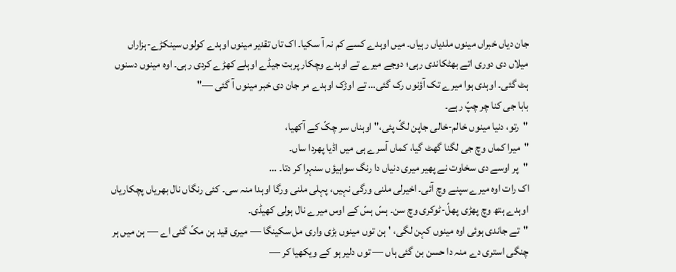جان دیاں خبراں مینوں ملدیاں رہیاں۔ میں اوہدے کسے کم نہ آ سکیا۔ اک تاں تقدیر مینوں اوہدے کولوں سینکڑے-ہزاراں میلاں دی دوری اتے بھٹکاندی رہی؛ دوجے میرے تے اوہدے وچکار پربت جیڈے اوہلے کھڑے کردی رہی۔ اوہ مینوں دسنوں ہٹ گئی۔ اوہدی ہوا میرے تک آؤنوں رک گئی… تے اوڑک اوہدے مر جان دی خبر مینوں آ گئی —"
بابا جی کنا چر چپّ رہے۔
"رتو، دنیا مینوں خالم-خالی جاپن لگّ پئی،" اوہناں سر چکّ کے آکھیا،
"میرا کماں وچ جی لگنا گھٹ گیا، کماں آسرے ہی میں اڈیا پھردا ساں۔
"پر اوسے دی سخاوت نے پھیر میری دنیاں دا رنگ سواہیؤں سنہرا کر دتا۔ …
اک رات اوہ میرے سپنے وچ آئی۔ اخیرلی ملنی ورگی نہیں، پہلی ملنی ورگا اوہدا منہ سی۔ کئی رنگاں نال بھریاں پچکاریاں اوہدے ہتھ وچ پھڑی پھلّ-ٹوکری وچ سن۔ ہسّ ہسّ کے اوس میرے نال ہولی کھیڈی۔
"تے جاندی ہوئی اوہ مینوں کہن لگی، 'ہن توں مینوں بڑی واری مل سکینگا — میری قید ہن مکّ گئی اے — ہن میں ہر چنگی استری دے منہ دا حسن بن گئی ہاں — توں دلیر ہو کے ویکھیا کر —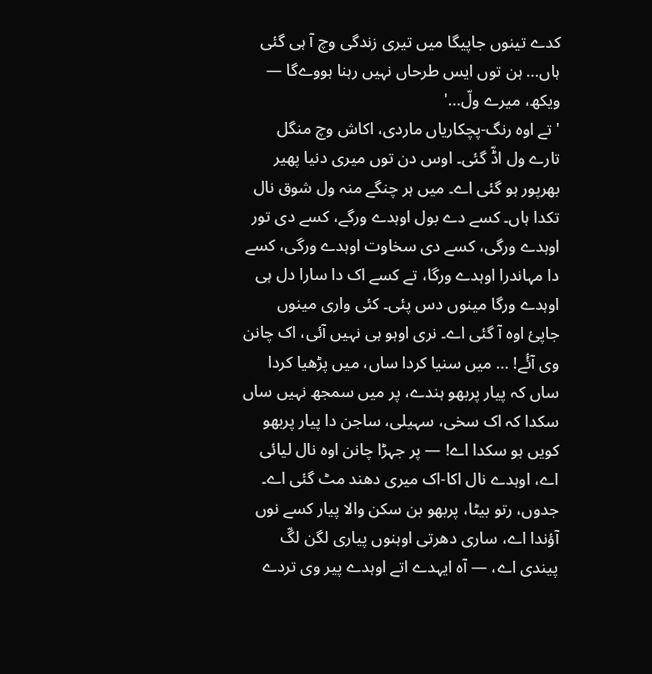کدے تینوں جاپیگا میں تیری زندگی وچ آ ہی گئی ہاں… ہن توں ایس طرحاں نہیں رہنا ہووےگا — ویکھ، میرے ولّ…'
'تے اوہ رنگ-پچکاریاں ماردی، اکاش وچ منگل تارے ول اڈّ گئی۔ اوس دن توں میری دنیا پھیر بھرپور ہو گئی اے۔ میں ہر چنگے منہ ول شوق نال تکدا ہاں۔ کسے دے بول اوہدے ورگے، کسے دی تور اوہدے ورگی، کسے دی سخاوت اوہدے ورگی، کسے دا مہاندرا اوہدے ورگا، تے کسے اک دا سارا دل ہی اوہدے ورگا مینوں دس پئی۔ کئی واری مینوں جاپئ اوہ آ گئی اے۔ نری اوہو ہی نہیں آئی، اک چانن وی آئٔے! … میں سنیا کردا ساں، میں پڑھیا کردا ساں کہ پیار پربھو ہندے، پر میں سمجھ نہیں ساں سکدا کہ اک سخی، سہیلی، ساجن دا پیار پربھو کویں ہو سکدا اے! — پر جہڑا چانن اوہ نال لیائی اے، اوہدے نال اکا-اک میری دھند مٹ گئی اے۔ جدوں، رتو بیٹا، پربھو بن سکن والا پیار کسے نوں آؤندا اے، ساری دھرتی اوہنوں پیاری لگن لگّ پیندی اے، — آہ ایہدے اتے اوہدے پیر وی تردے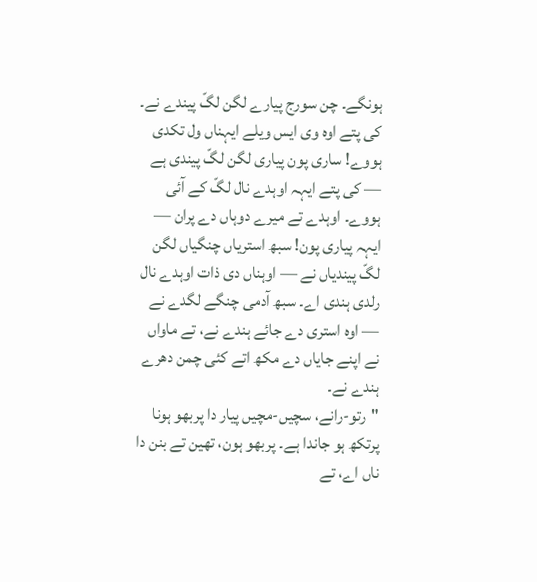ہونگے۔ چن سورج پیارے لگن لگّ پیندے نے۔ کی پتے اوہ وی ایس ویلے ایہناں ول تکدی ہووے! ساری پون پیاری لگن لگّ پیندی ہے — کی پتے ایہہ اوہدے نال لگّ کے آئی ہووے۔ اوہدے تے میرے دوہاں دے پران — ایہہ پیاری پون! سبھ استریاں چنگیاں لگن لگّ پیندیاں نے — اوہناں دی ذات اوہدے نال رلدی ہندی اے۔ سبھ آدمی چنگے لگدے نے — اوہ استری دے جائے ہندے نے، تے ماواں نے اپنے جایاں دے مکھ اتے کئی چمن دھرے ہندے نے۔
"رتو-رانے، سچیں-مچیں پیار دا پربھو ہونا پرتکھ ہو جاندا ہے۔ پربھو ہون، تھین تے بنن دا ناں اے، تے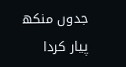جدوں منکھ پیار کردا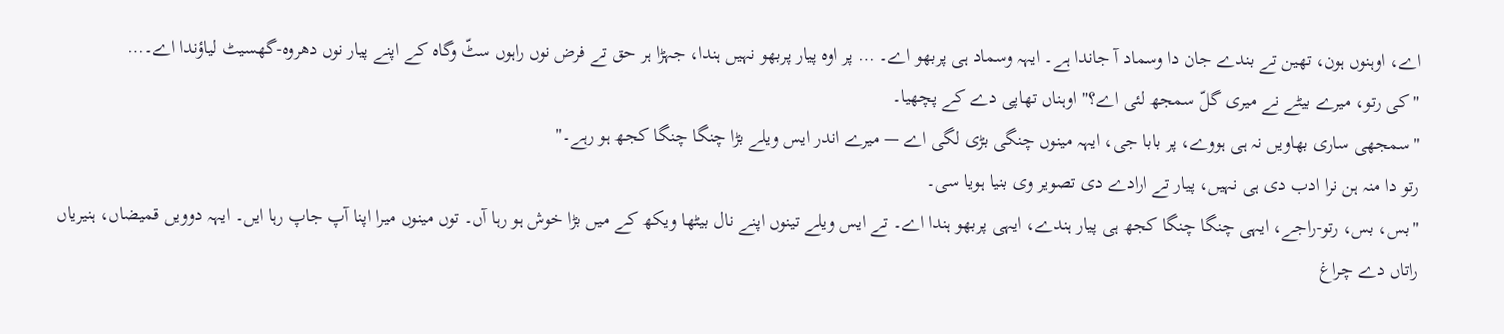اے، اوہنوں ہون، تھین تے بندے جان دا وسماد آ جاندا ہے۔ ایہہ وسماد ہی پربھو اے۔ … پر اوہ پیار پربھو نہیں ہندا، جہڑا ہر حق تے فرض نوں راہوں سٹّ وگاہ کے اپنے پیار نوں دھروہ-گھسیٹ لیاؤندا اے۔…
"کی رتو، میرے بیٹے نے میری گلّ سمجھ لئی اے؟" اوہناں تھاپی دے کے پچھیا۔
"سمجھی ساری بھاویں نہ ہی ہووے، پر بابا جی، ایہہ مینوں چنگی بڑی لگی اے — میرے اندر ایس ویلے بڑا چنگا چنگا کجھ ہو رہے۔"
رتو دا منہ ہن نرا ادب دی ہی نہیں، پیار تے ارادے دی تصویر وی بنیا ہویا سی۔
"بس، بس، رتو-راجے، ایہی چنگا چنگا کجھ ہی پیار ہندے، ایہی پربھو ہندا اے۔ تے ایس ویلے تینوں اپنے نال بیٹھا ویکھ کے میں بڑا خوش ہو رہا آں۔ توں مینوں میرا اپنا آپ جاپ رہا ایں۔ ایہہ دوویں قمیضاں، ہنیریاں راتاں دے چراغ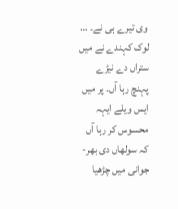وی تیرے ہی نے۔ …
لوک کہندے نے میں ستراں دے نیڑے پہنچ رہا آں۔ پر میں ایس ویلے ایہہ محسوس کر رہا آں کہ سولھاں دی بھر-جوانی میں چڑھیا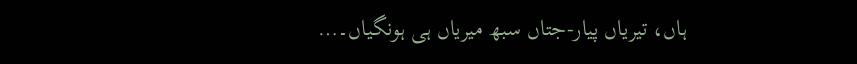ہاں، تیریاں پیار-جتاں سبھ میریاں ہی ہونگیاں۔…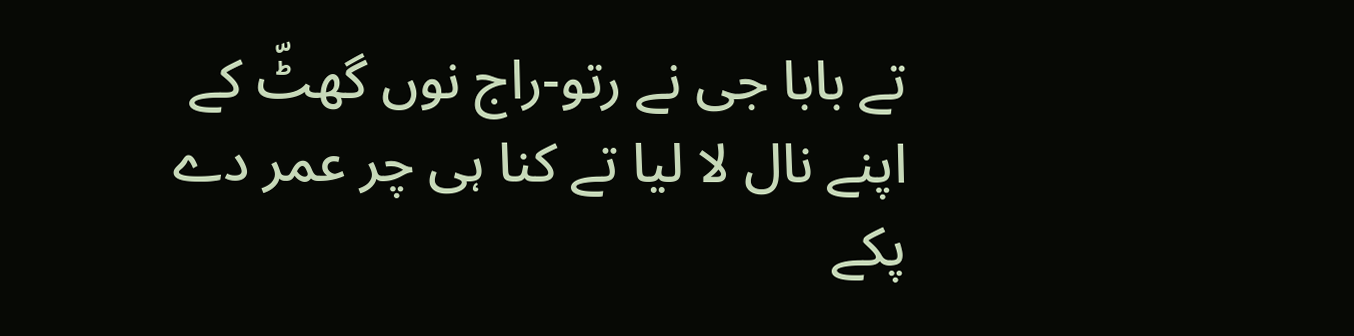تے بابا جی نے رتو-راج نوں گھٹّ کے اپنے نال لا لیا تے کنا ہی چر عمر دے پکے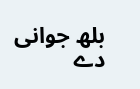بلھ جوانی دے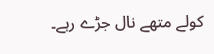کولے متھے نال جڑے رہے۔